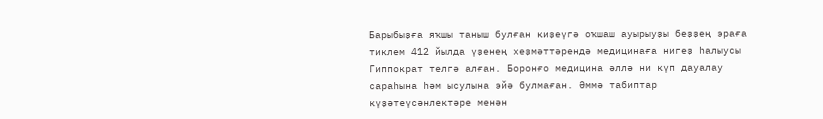Барыбыҙға яҡшы таныш булған киҙеүгә оҡшаш ауырыуҙы беҙҙең эраға тиклем 412 йылда үҙенең хеҙмәттәрендә медицинаға нигеҙ һалыусы Гиппократ телгә алған. Боронғо медицина әллә ни күп дауалау сараһына һәм ысулына эйә булмаған. Әммә табиптар күҙәтеүсәнлектәре менән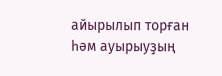айырылып торған һәм ауырыуҙың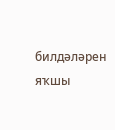билдәләрен яҡшы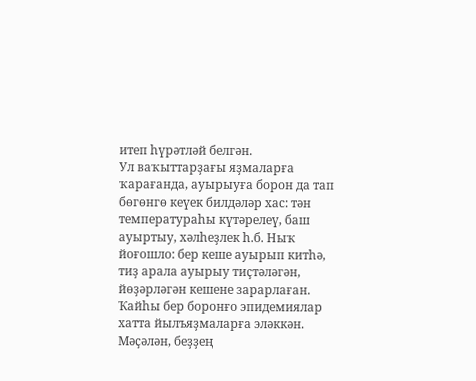итеп һүрәтләй белгән.
Ул ваҡыттарҙағы яҙмаларға ҡарағанда, ауырыуға борон да тап бөгөнгө кеүек билдәләр хас: тән температураһы күтәрелеү, баш ауыртыу, хәлһеҙлек һ.б. Ныҡ йоғошло: бер кеше ауырып китһә, тиҙ арала ауырыу тиҫтәләгән, йөҙәрләгән кешене зарарлаған. Ҡайһы бер боронғо эпидемиялар хатта йылъяҙмаларға эләккән. Мәҫәлән, беҙҙең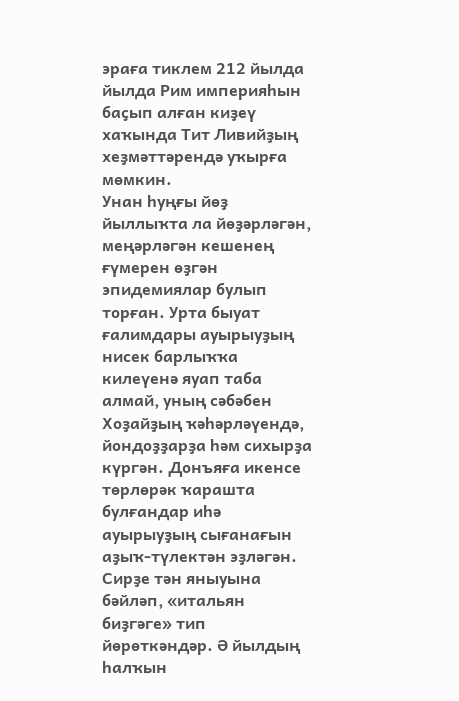эраға тиклем 212 йылда йылда Рим империяһын баҫып алған киҙеү хаҡында Тит Ливийҙың хеҙмәттәрендә уҡырға мөмкин.
Унан һуңғы йөҙ йыллыҡта ла йөҙәрләгән, меңәрләгән кешенең ғүмерен өҙгән эпидемиялар булып торған. Урта быуат ғалимдары ауырыуҙың нисек барлыҡҡа килеүенә яуап таба алмай, уның сәбәбен Хоҙайҙың ҡәһәрләүендә, йондоҙҙарҙа һәм сихырҙа күргән. Донъяға икенсе төрлөрәк ҡарашта булғандар иһә ауырыуҙың сығанағын аҙыҡ-түлектән эҙләгән. Сирҙе тән яныуына бәйләп, «итальян биҙгәге» тип йөрөткәндәр. Ә йылдың һалҡын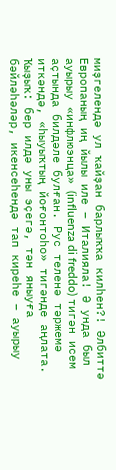миҙгелендә ул ҡайҙан барлыҡҡа килһен?! Әлбиттә Европаның иң йылы иле – Италияла! Ә унда был ауырыу «инфлюэнца» (influenza di freddo) тигән исем аҫтында билдәле булған. Рус теленә тәржемә иткәндә, «һыуыҡтың йоғонтоһо» тигәнде аңлата. Ҡыҙыҡ: бер илдә уны эҫегә, тән яныуға бәйләһәләр, икенсеһендә тап киреһе – ауырыу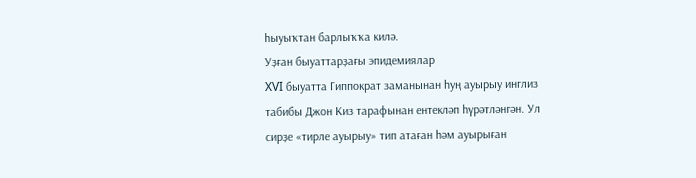һыуыҡтан барлыҡҡа килә.
Уҙған быуаттарҙағы эпидемиялар
XVI быуатта Гиппократ заманынан һуң ауырыу инглиз табибы Джон Киз тарафынан ентекләп һүрәтләнгән. Ул сирҙе «тирле ауырыу» тип атаған һәм ауырыған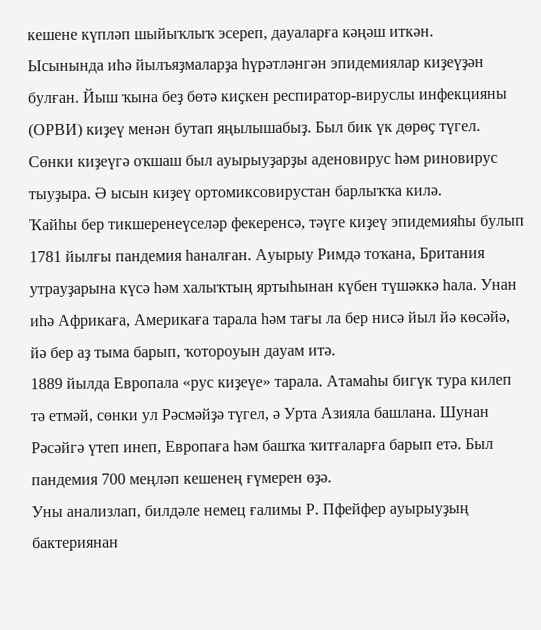кешене күпләп шыйыҡлыҡ эсереп, дауаларға кәңәш иткән.
Ысынында иһә йылъяҙмаларҙа һүрәтләнгән эпидемиялар киҙеүҙән булған. Йыш ҡына беҙ бөтә киҫкен респиратор-вируслы инфекцияны (ОРВИ) киҙеү менән бутап яңылышабыҙ. Был бик үк дөрөҫ түгел. Сөнки киҙеүгә оҡшаш был ауырыуҙарҙы аденовирус һәм риновирус тыуҙыра. Ә ысын киҙеү ортомиксовирустан барлыҡҡа килә.
Ҡайһы бер тикшеренеүселәр фекеренсә, тәүге киҙеү эпидемияһы булып 1781 йылғы пандемия һаналған. Ауырыу Римдә тоҡана, Британия утрауҙарына күсә һәм халыҡтың яртыһынан күбен түшәккә һала. Унан иһә Африкаға, Америкаға тарала һәм тағы ла бер нисә йыл йә көсәйә, йә бер аҙ тыма барып, ҡотороуын дауам итә.
1889 йылда Европала «рус киҙеүе» тарала. Атамаһы бигүк тура килеп тә етмәй, сөнки ул Рәсмәйҙә түгел, ә Урта Азияла башлана. Шунан Рәсәйгә үтеп инеп, Европаға һәм башҡа ҡитғаларға барып етә. Был пандемия 700 меңләп кешенең ғүмерен өҙә.
Уны анализлап, билдәле немец ғалимы Р. Пфейфер ауырыуҙың бактериянан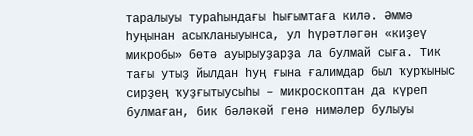таралыуы тураһындағы һығымтаға килә. Әммә һуңынан асыҡланыуынса, ул һүрәтләгән «киҙеү микробы» бөтә ауырыуҙарҙа ла булмай сыға. Тик тағы утыҙ йылдан һуң ғына ғалимдар был ҡурҡыныс сирҙең ҡуҙғытыусыһы – микроскоптан да күреп булмаған, бик бәләкәй генә нимәлер булыуы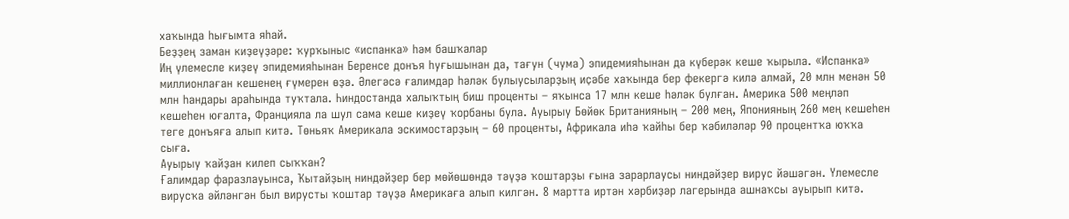хаҡында һығымта яһай.
Беҙҙең заман киҙеүҙәре: ҡурҡыныс «испанка» һәм башҡалар
Иң үлемесле киҙеү эпидемияһынан Беренсе донъя һуғышынан да, тағун (чума) эпидемияһынан да күберәк кеше ҡырыла. «Испанка» миллионлаған кешенең ғүмерен өҙә. Әлегәсә ғалимдар һәләк булыусыларҙың иҫәбе хаҡында бер фекергә килә алмай, 20 млн менән 50 млн һандары араһында туҡтала. Һиндостанда халыҡтың биш проценты – яҡынса 17 млн кеше һәләк булған. Америка 500 меңләп кешеһен юғалта, Францияла ла шул сама кеше киҙеү ҡорбаны була. Ауырыу Бөйөк Британияның – 200 мең, Японияның 260 мең кешеһен теге донъяға алып китә. Төньяҡ Америкала эскимостарҙың – 60 проценты, Африкала иһә ҡайһы бер ҡәбиләләр 90 процентҡа юҡҡа сыға.
Ауырыу ҡайҙан килеп сыҡҡан?
Ғалимдар фаразлауынса, Ҡытайҙың ниндәйҙер бер мөйөшөндә тәүҙә ҡоштарҙы ғына зарарлаусы ниндәйҙер вирус йәшәгән. Үлемесле вирусҡа әйләнгән был вирусты ҡоштар тәүҙә Америкаға алып килгән. 8 мартта иртән хәрбиҙәр лагерында ашнаҡсы ауырып китә.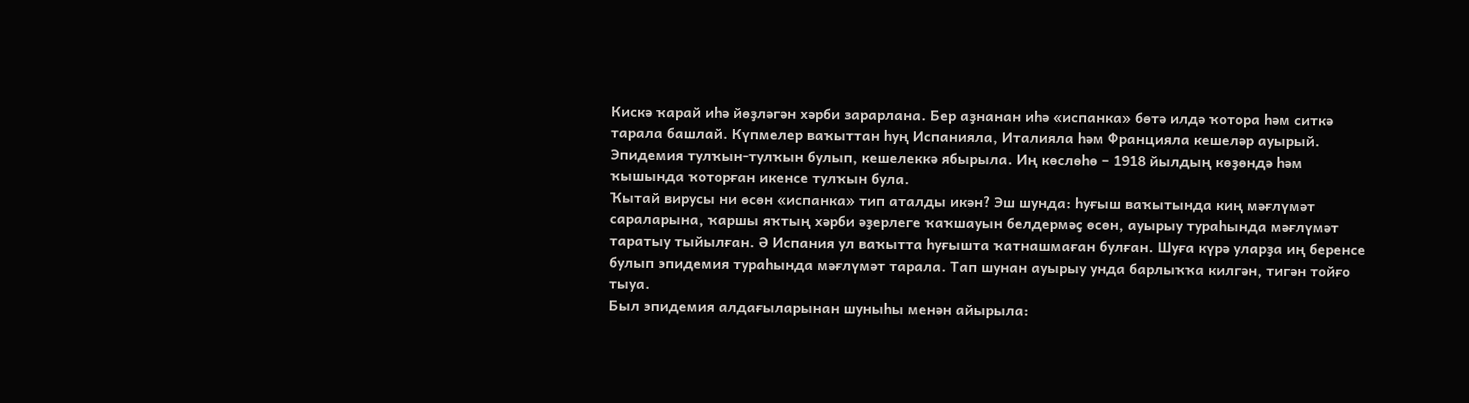Кискә ҡарай иһә йөҙләгән хәрби зарарлана. Бер аҙнанан иһә «испанка» бөтә илдә ҡотора һәм ситкә тарала башлай. Күпмелер ваҡыттан һуң Испанияла, Италияла һәм Францияла кешеләр ауырый. Эпидемия тулҡын-тулҡын булып, кешелеккә ябырыла. Иң көслөһө – 1918 йылдың көҙөндә һәм ҡышында ҡоторған икенсе тулҡын була.
Ҡытай вирусы ни өсөн «испанка» тип аталды икән? Эш шунда: һуғыш ваҡытында киң мәғлүмәт сараларына, ҡаршы яҡтың хәрби әҙерлеге ҡаҡшауын белдермәҫ өсөн, ауырыу тураһында мәғлүмәт таратыу тыйылған. Ә Испания ул ваҡытта һуғышта ҡатнашмаған булған. Шуға күрә уларҙа иң беренсе булып эпидемия тураһында мәғлүмәт тарала. Тап шунан ауырыу унда барлыҡҡа килгән, тигән тойғо тыуа.
Был эпидемия алдағыларынан шуныһы менән айырыла: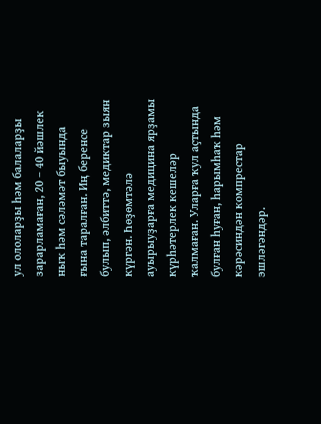ул ололарҙы һәм балаларҙы зарарламаған, 20 – 40 йәшлек ныҡ һәм сәләмәт быуында ғына таралған. Иң беренсе булып, әлбиттә, медиктар зыян күргән. Һөҙөмтәлә ауырыуҙарға медицина ярҙамы күрһәтерлек кешеләр ҡалмаған. Уларға ҡул аҫтында булған һуған, һарымһаҡ һәм кәрәсиндән компрестар эшләгәндәр.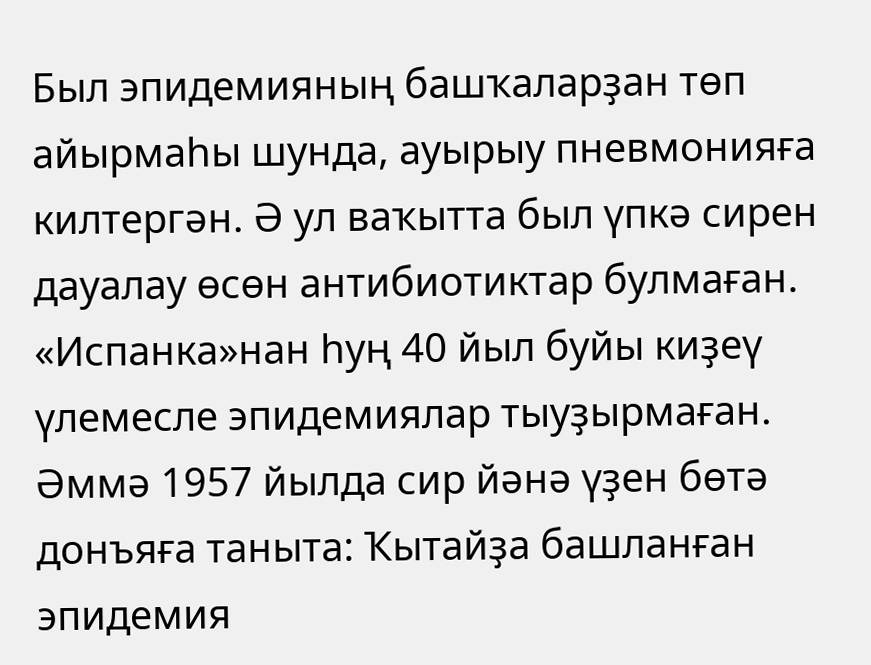Был эпидемияның башҡаларҙан төп айырмаһы шунда, ауырыу пневмонияға килтергән. Ә ул ваҡытта был үпкә сирен дауалау өсөн антибиотиктар булмаған.
«Испанка»нан һуң 40 йыл буйы киҙеү үлемесле эпидемиялар тыуҙырмаған. Әммә 1957 йылда сир йәнә үҙен бөтә донъяға таныта: Ҡытайҙа башланған эпидемия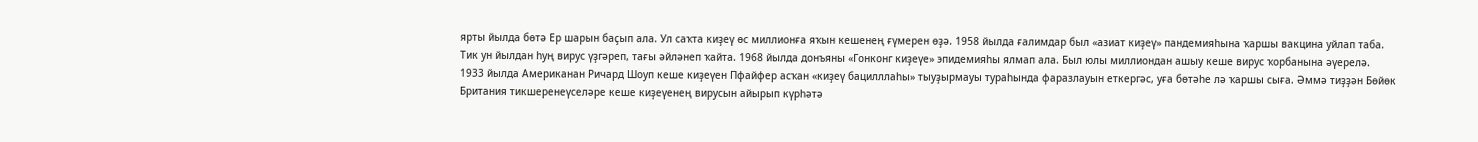ярты йылда бөтә Ер шарын баҫып ала. Ул саҡта киҙеү өс миллионға яҡын кешенең ғүмерен өҙә. 1958 йылда ғалимдар был «азиат киҙеү» пандемияһына ҡаршы вакцина уйлап таба.
Тик ун йылдан һуң вирус үҙгәреп, тағы әйләнеп ҡайта. 1968 йылда донъяны «Гонконг киҙеүе» эпидемияһы ялмап ала. Был юлы миллиондан ашыу кеше вирус ҡорбанына әүерелә.
1933 йылда Американан Ричард Шоуп кеше киҙеүен Пфайфер асҡан «киҙеү бацилллаһы» тыуҙырмауы тураһында фаразлауын еткергәс, уға бөтәһе лә ҡаршы сыға. Әммә тиҙҙән Бөйөк Британия тикшеренеүселәре кеше киҙеүенең вирусын айырып күрһәтә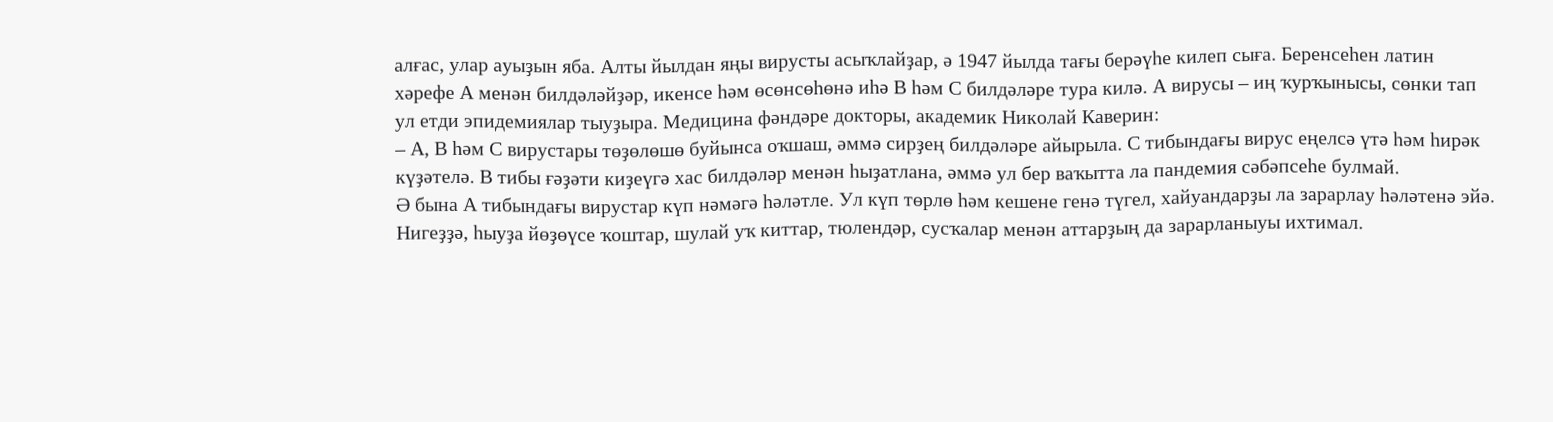алғас, улар ауыҙын яба. Алты йылдан яңы вирусты асыҡлайҙар, ә 1947 йылда тағы берәүһе килеп сыға. Беренсеһен латин хәрефе А менән билдәләйҙәр, икенсе һәм өсөнсөһөнә иһә В һәм С билдәләре тура килә. А вирусы – иң ҡурҡынысы, сөнки тап ул етди эпидемиялар тыуҙыра. Медицина фәндәре докторы, академик Николай Каверин:
– А, В һәм С вирустары төҙөлөшө буйынса оҡшаш, әммә сирҙең билдәләре айырыла. С тибындағы вирус еңелсә үтә һәм һирәк күҙәтелә. В тибы ғәҙәти киҙеүгә хас билдәләр менән һыҙатлана, әммә ул бер ваҡытта ла пандемия сәбәпсеһе булмай.
Ә бына А тибындағы вирустар күп нәмәгә һәләтле. Ул күп төрлө һәм кешене генә түгел, хайуандарҙы ла зарарлау һәләтенә эйә. Нигеҙҙә, һыуҙа йөҙөүсе ҡоштар, шулай уҡ киттар, тюлендәр, сусҡалар менән аттарҙың да зарарланыуы ихтимал.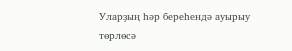Уларҙың һәр береһендә ауырыу төрлөсә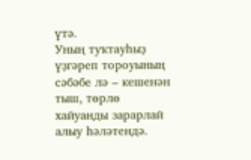үтә.
Уның туҡтауһыҙ үҙгәреп тороуының сәбәбе лә – кешенән тыш, төрлө хайуанды зарарлай алыу һәләтендә.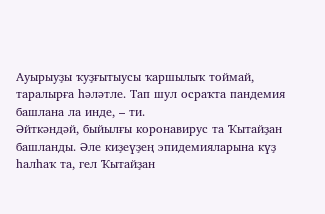Ауырыуҙы ҡуҙғытыусы ҡаршылыҡ тоймай, таралырға һәләтле. Тап шул осраҡта пандемия башлана ла инде, – ти.
Әйткәндәй, быйылғы коронавирус та Ҡытайҙан башланды. Әле киҙеүҙең эпидемияларына күҙ һалһаҡ та, гел Ҡытайҙан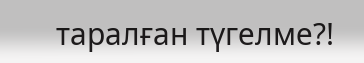таралған түгелме?!